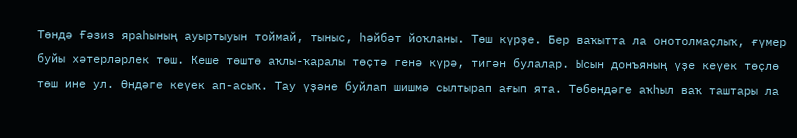Төндә Ғәзиз яраһының ауыртыуын тоймай, тыныс, һәйбәт йоҡланы. Төш күрҙе. Бер ваҡытта ла онотолмаҫлыҡ, ғүмер буйы хәтерләрлек төш. Кеше төштө аҡлы-ҡаралы төҫтә генә күрә, тигән булалар. Ысын донъяның үҙе кеүек төҫлө төш ине ул. Өндәге кеүек ап-асыҡ. Тау үҙәне буйлап шишмә сылтырап ағып ята. Төбөндәге аҡһыл ваҡ таштары ла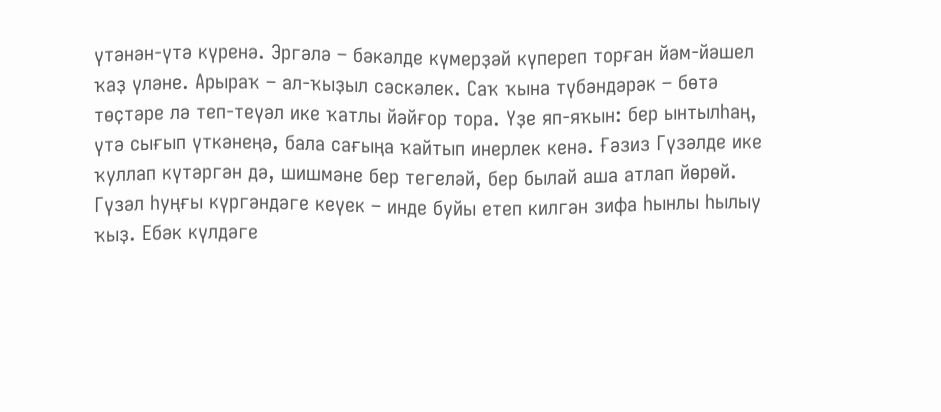үтәнән-үтә күренә. Эргәлә – бәкәлде күмерҙәй күпереп торған йәм-йәшел ҡаҙ үләне. Арыраҡ – ал-ҡыҙыл сәскәлек. Саҡ ҡына түбәндәрәк – бөтә төҫтәре лә теп-теүәл ике ҡатлы йәйғор тора. Үҙе яп-яҡын: бер ынтылһаң, үтә сығып үткәнеңә, бала сағыңа ҡайтып инерлек кенә. Ғәзиз Гүзәлде ике ҡуллап күтәргән дә, шишмәне бер тегеләй, бер былай аша атлап йөрөй. Гүзәл һуңғы күргәндәге кеүек – инде буйы етеп килгән зифа һынлы һылыу ҡыҙ. Ебәк күлдәге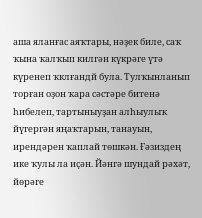аша яланғас аяҡтары, нәҙек биле, саҡ ҡына ҡалҡып килгән күкрәге үтә күренеп ҡклғандй була. Тулҡынланып торған оҙон ҡара сәстәре битенә һибелеп, тартыныуҙан алһыулыҡ йүгергән яңаҡтарын, танауын, ирендәрен ҡаплай төшкән. Ғәзиздең ике ҡулы ла иҫән. Йәнгә шундай рәхәт, йөрәге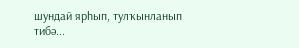шундай ярһып, тулҡынланып тибә...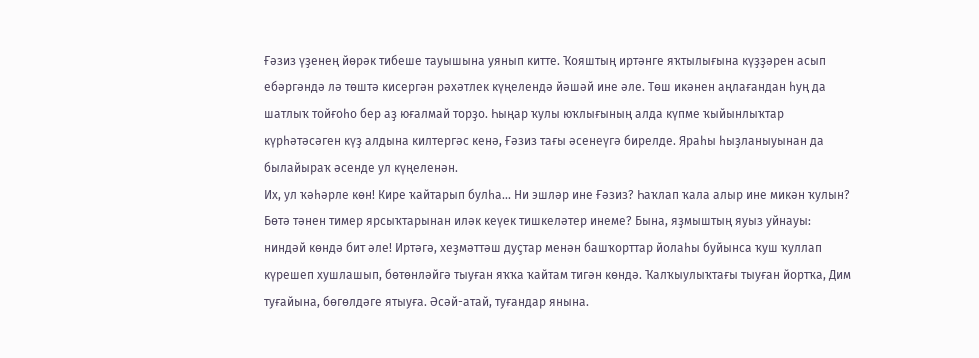Ғәзиз үҙенең йөрәк тибеше тауышына уянып китте. Ҡояштың иртәнге яҡтылығына күҙҙәрен асып ебәргәндә лә төштә кисергән рәхәтлек күңелендә йәшәй ине әле. Төш икәнен аңлағандан һуң да шатлыҡ тойғоһо бер аҙ юғалмай торҙо. Һыңар ҡулы юҡлығының алда күпме ҡыйынлыҡтар күрһәтәсәген күҙ алдына килтергәс кенә, Ғәзиз тағы әсенеүгә бирелде. Яраһы һыҙланыуынан да былайыраҡ әсенде ул күңеленән.
Их, ул ҡәһәрле көн! Кире ҡайтарып булһа... Ни эшләр ине Ғәзиз? Һаҡлап ҡала алыр ине микән ҡулын? Бөтә тәнен тимер ярсыҡтарынан иләк кеүек тишкеләтер инеме? Бына, яҙмыштың яуыз уйнауы: ниндәй көндә бит әле! Иртәгә, хеҙмәттәш дуҫтар менән башҡорттар йолаһы буйынса ҡуш ҡуллап күрешеп хушлашып, бөтөнләйгә тыуған яҡҡа ҡайтам тигән көндә. Ҡалҡыулыҡтағы тыуған йортҡа, Дим туғайына, бөгөлдәге ятыуға. Әсәй-атай, туғандар янына.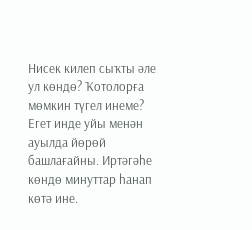Нисек килеп сыҡты әле ул көндө? Ҡотолорға мөмкин түгел инеме?
Егет инде уйы менән ауылда йөрөй башлағайны. Иртәгәһе көндө минуттар һанап көтә ине.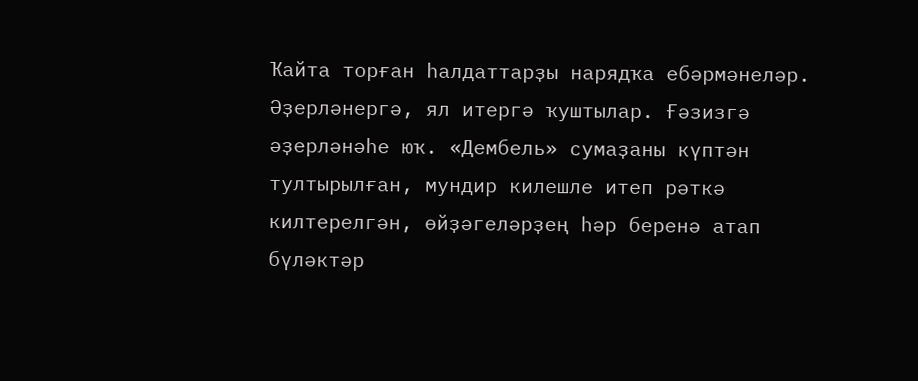Ҡайта торған һалдаттарҙы нарядҡа ебәрмәнеләр. Әҙерләнергә, ял итергә ҡуштылар. Ғәзизгә әҙерләнәһе юҡ. «Дембель» сумаҙаны күптән тултырылған, мундир килешле итеп рәткә килтерелгән, өйҙәгеләрҙең һәр беренә атап бүләктәр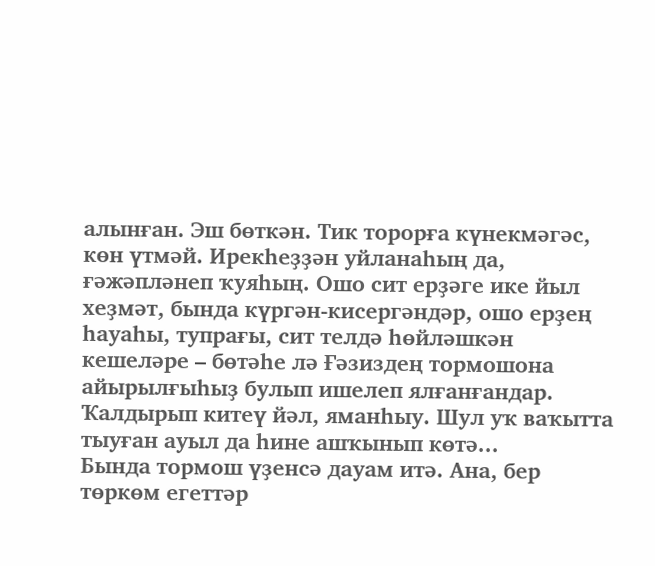алынған. Эш бөткән. Тик торорға күнекмәгәс, көн үтмәй. Ирекһеҙҙән уйланаһың да, ғәжәпләнеп ҡуяһың. Ошо сит ерҙәге ике йыл хеҙмәт, бында күргән-кисергәндәр, ошо ерҙең һауаһы, тупрағы, сит телдә һөйләшкән кешеләре – бөтәһе лә Ғәзиздең тормошона айырылғыһыҙ булып ишелеп ялғанғандар. Ҡалдырып китеү йәл, яманһыу. Шул уҡ ваҡытта тыуған ауыл да һине ашҡынып көтә...
Бында тормош үҙенсә дауам итә. Ана, бер төркөм егеттәр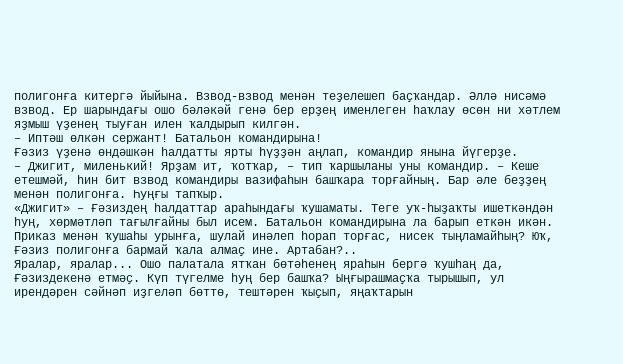полигонға китергә йыйына. Взвод-взвод менән теҙелешеп баҫҡандар. Әллә нисәмә взвод. Ер шарындағы ошо бәләкәй генә бер ерҙең именлеген һаҡлау өсөн ни хәтлем яҙмыш үҙенең тыуған илен ҡалдырып килгән.
– Иптәш өлкән сержант! Батальон командирына!
Ғәзиз үҙенә өндәшкән һалдатты ярты һүҙҙән аңлап, командир янына йүгерҙе.
– Джигит, миленький! Ярҙам ит, ҡотҡар, – тип ҡаршыланы уны командир. – Кеше етешмәй, һин бит взвод командиры вазифаһын башҡара торғайның. Бар әле беҙҙең менән полигонға. Һуңғы тапҡыр.
«Джигит» – Ғәзиздең һалдаттар араһындағы ҡушаматы. Теге уҡ-һыҙаҡты ишеткәндән һуң, хөрмәтләп тағылғайны был исем. Батальон командирына ла барып еткән икән. Приказ менән ҡушаһы урынға, шулай инәлеп һорап торғас, нисек тыңламайһың? Юҡ, Ғәзиз полигонға бармай ҡала алмаҫ ине. Артабан?..
Яралар, яралар... Ошо палатала ятҡан бөтәһенең яраһын бергә ҡушһаң да, Ғәзиздекенә етмәҫ. Күп түгелме һуң бер башҡа? Ыңғырашмаҫҡа тырышып, ул ирендәрен сәйнәп иҙгеләп бөттө, тештәрен ҡыҫып, яңаҡтарын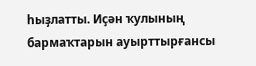һыҙлатты. Иҫән ҡулының бармаҡтарын ауырттырғансы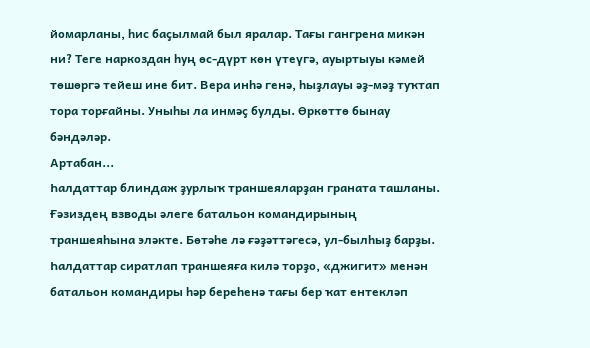йомарланы, һис баҫылмай был яралар. Тағы гангрена микән ни? Теге наркоздан һуң өс-дүрт көн үтеүгә, ауыртыуы кәмей төшөргә тейеш ине бит. Вера инһә генә, һыҙлауы әҙ-мәҙ туҡтап тора торғайны. Уныһы ла инмәҫ булды. Өркөттө бынау бәндәләр.
Артабан...
Һалдаттар блиндаж ҙурлыҡ траншеяларҙан граната ташланы. Ғәзиздең взводы әлеге батальон командирының траншеяһына эләкте. Бөтәһе лә ғәҙәттәгесә, ул-былһыҙ барҙы. Һалдаттар сиратлап траншеяға килә торҙо, «джигит» менән батальон командиры һәр береһенә тағы бер ҡат ентекләп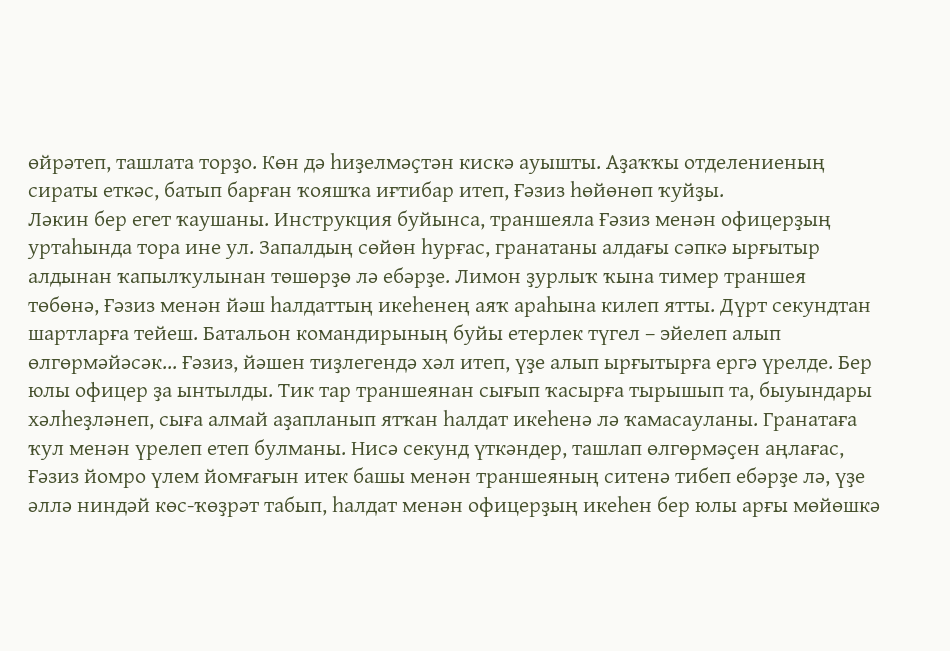өйрәтеп, ташлата торҙо. Көн дә һиҙелмәҫтән кискә ауышты. Аҙаҡҡы отделениеның сираты еткәс, батып барған ҡояшҡа иғтибар итеп, Ғәзиз һөйөнөп ҡуйҙы.
Ләкин бер егет ҡаушаны. Инструкция буйынса, траншеяла Ғәзиз менән офицерҙың уртаһында тора ине ул. Запалдың сөйөн һурғас, гранатаны алдағы сәпкә ырғытыр алдынан ҡапылҡулынан төшөрҙө лә ебәрҙе. Лимон ҙурлыҡ ҡына тимер траншея төбөнә, Ғәзиз менән йәш һалдаттың икеһенең аяҡ араһына килеп ятты. Дүрт секундтан шартларға тейеш. Батальон командирының буйы етерлек түгел – эйелеп алып өлгөрмәйәсәк... Ғәзиз, йәшен тиҙлегендә хәл итеп, үҙе алып ырғытырға ергә үрелде. Бер юлы офицер ҙа ынтылды. Тик тар траншеянан сығып ҡасырға тырышып та, быуындары хәлһеҙләнеп, сыға алмай аҙапланып ятҡан һалдат икеһенә лә ҡамасауланы. Гранатаға ҡул менән үрелеп етеп булманы. Нисә секунд үткәндер, ташлап өлгөрмәҫен аңлағас, Ғәзиз йомро үлем йомғағын итек башы менән траншеяның ситенә тибеп ебәрҙе лә, үҙе әллә ниндәй көс-ҡөҙрәт табып, һалдат менән офицерҙың икеһен бер юлы арғы мөйөшкә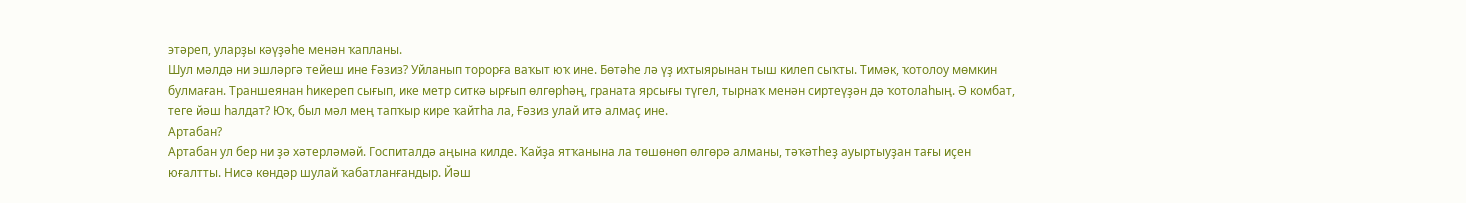этәреп, уларҙы кәүҙәһе менән ҡапланы.
Шул мәлдә ни эшләргә тейеш ине Ғәзиз? Уйланып торорға ваҡыт юҡ ине. Бөтәһе лә үҙ ихтыярынан тыш килеп сыҡты. Тимәк, ҡотолоу мөмкин булмаған. Траншеянан һикереп сығып, ике метр ситкә ырғып өлгөрһәң, граната ярсығы түгел, тырнаҡ менән сиртеүҙән дә ҡотолаһың. Ә комбат, теге йәш һалдат? Юҡ, был мәл мең тапҡыр кире ҡайтһа ла, Ғәзиз улай итә алмаҫ ине.
Артабан?
Артабан ул бер ни ҙә хәтерләмәй. Госпиталдә аңына килде. Ҡайҙа ятҡанына ла төшөнөп өлгөрә алманы, тәҡәтһеҙ ауыртыуҙан тағы иҫен юғалтты. Нисә көндәр шулай ҡабатланғандыр. Йәш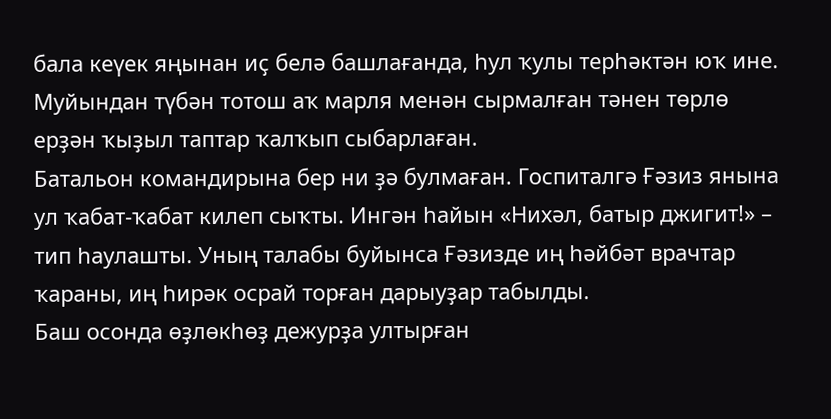бала кеүек яңынан иҫ белә башлағанда, һул ҡулы терһәктән юҡ ине. Муйындан түбән тотош аҡ марля менән сырмалған тәнен төрлө ерҙән ҡыҙыл таптар ҡалҡып сыбарлаған.
Батальон командирына бер ни ҙә булмаған. Госпиталгә Ғәзиз янына ул ҡабат-ҡабат килеп сыҡты. Ингән һайын «Нихәл, батыр джигит!» – тип һаулашты. Уның талабы буйынса Ғәзизде иң һәйбәт врачтар ҡараны, иң һирәк осрай торған дарыуҙар табылды.
Баш осонда өҙлөкһөҙ дежурҙа ултырған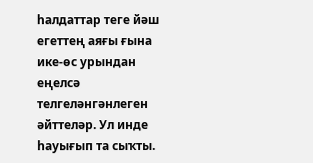һалдаттар теге йәш егеттең аяғы ғына ике-өс урындан еңелсә телгеләнгәнлеген әйттеләр. Ул инде һауығып та сыҡты.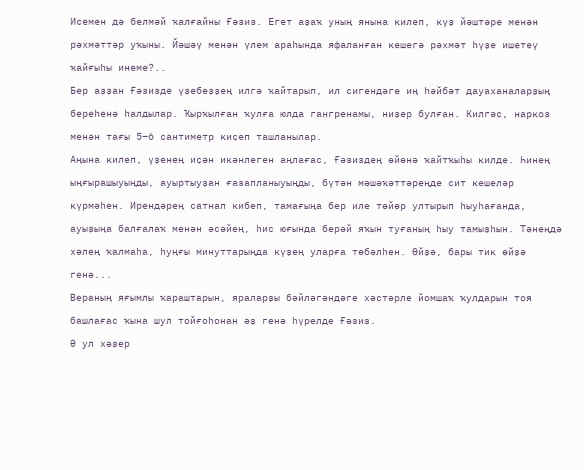Исемен дә белмәй ҡалғайны Ғәзиз. Егет аҙаҡ уның янына килеп, күҙ йәштәре менән рәхмәттәр уҡыны. Йәшәү менән үлем араһында яфаланған кешегә рәхмәт һүҙе ишетеү ҡайғыһы инеме?..
Бер аҙҙан Ғәзизде үҙебеҙҙең илгә ҡайтарып, ил сигендәге иң һәйбәт дауаханаларҙың береһенә һалдылар. Ҡырҡылған ҡулға юлда гангренамы, ниҙер булған. Килгәс, наркоз менән тағы 5–6 сантиметр киҫеп ташланылар.
Аңына килеп, үҙенең иҫән икәнлеген аңлағас, Ғәзиздең өйөнә ҡайтҡыһы килде. Һинең ыңғырашыуыңды, ауыртыуҙан ғазапланыуыңды, бүтән мәшәҡәттәреңде сит кешеләр күрмәһен. Ирендәрең сатнап кибеп, тамағыңа бер иле төйөр ултырып һыуһағанда, ауыҙыңа балғалаҡ менән әсәйең, һис юғында берәй яҡын туғаның һыу тамыҙһын. Тәнеңдә хәлең ҡалмаһа, һуңғы минуттарыңда күҙең уларға төбәлһен. Өйҙә, бары тик өйҙә генә...
Вераның яғымлы ҡараштарын, яраларҙы бәйләгәндәге хәстәрле йомшаҡ ҡулдарын тоя башлағас ҡына шул тойғоһонан әҙ генә һүрелде Ғәзиз.
Ә ул хәҙер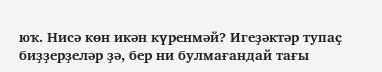юҡ. Нисә көн икән күренмәй? Игеҙәктәр тупаҫ биҙҙерҙеләр ҙә, бер ни булмағандай тағы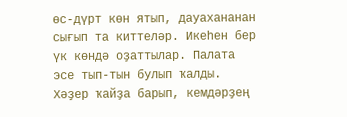өс-дүрт көн ятып, дауахананан сығып та киттеләр. Икеһен бер үк көндә оҙаттылар. Палата эсе тып-тын булып ҡалды. Хәҙер ҡайҙа барып, кемдәрҙең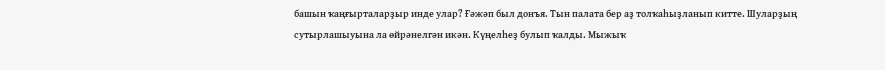башын ҡаңғырталарҙыр инде улар? Ғәжәп был донъя. Тын палата бер аҙ толҡаһыҙланып китте. Шуларҙың сутырлашыуына ла өйрәнелгән икән. Күңелһеҙ булып ҡалды. Мыжыҡ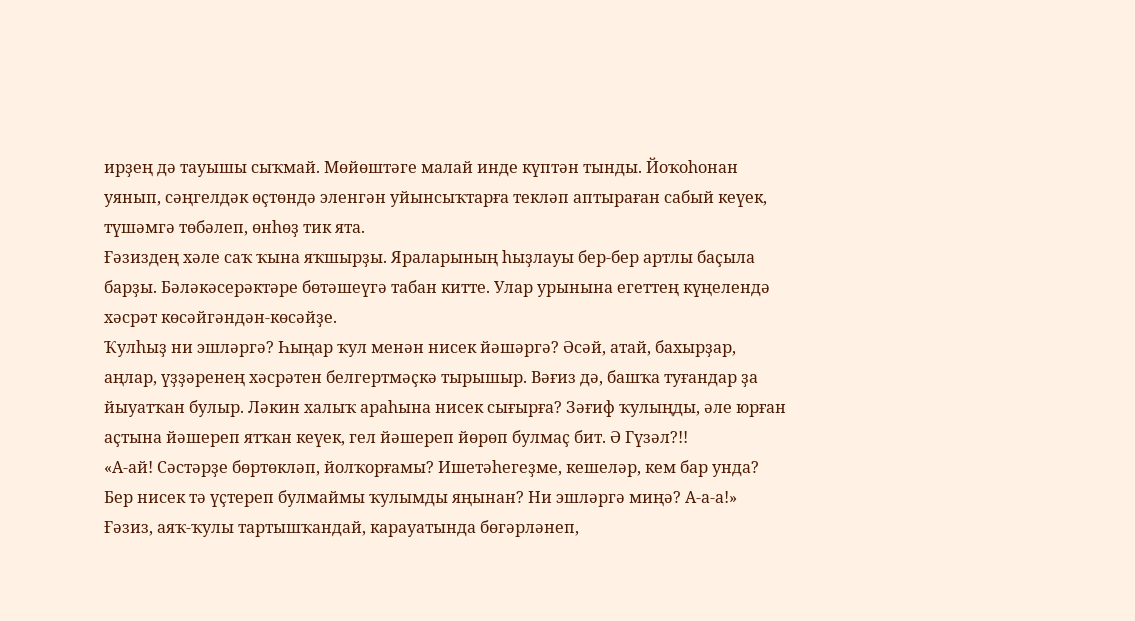ирҙең дә тауышы сыҡмай. Мөйөштәге малай инде күптән тынды. Йоҡоһонан уянып, сәңгелдәк өҫтөндә эленгән уйынсыҡтарға текләп аптыраған сабый кеүек, түшәмгә төбәлеп, өнһөҙ тик ята.
Ғәзиздең хәле саҡ ҡына яҡшырҙы. Яраларының һыҙлауы бер-бер артлы баҫыла барҙы. Бәләкәсерәктәре бөтәшеүгә табан китте. Улар урынына егеттең күңелендә хәсрәт көсәйгәндән-көсәйҙе.
Ҡулһыҙ ни эшләргә? Һыңар ҡул менән нисек йәшәргә? Әсәй, атай, бахырҙар, аңлар, үҙҙәренең хәсрәтен белгертмәҫкә тырышыр. Вәғиз дә, башҡа туғандар ҙа йыуатҡан булыр. Ләкин халыҡ араһына нисек сығырға? Зәғиф ҡулыңды, әле юрған аҫтына йәшереп ятҡан кеүек, гел йәшереп йөрөп булмаҫ бит. Ә Гүзәл?!!
«А-ай! Сәстәрҙе бөртөкләп, йолҡорғамы? Ишетәһегеҙме, кешеләр, кем бар унда? Бер нисек тә үҫтереп булмаймы ҡулымды яңынан? Ни эшләргә миңә? А-а-а!»
Ғәзиз, аяҡ-ҡулы тартышҡандай, карауатында бөгәрләнеп,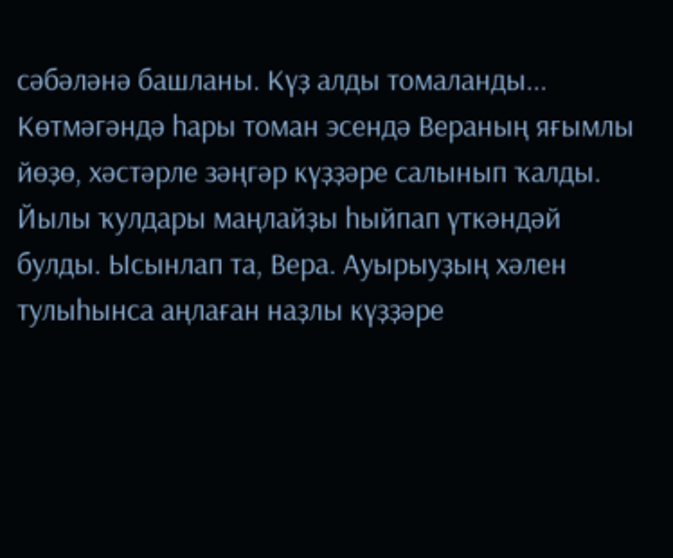сәбәләнә башланы. Күҙ алды томаланды...
Көтмәгәндә һары томан эсендә Вераның яғымлы йөҙө, хәстәрле зәңгәр күҙҙәре салынып ҡалды. Йылы ҡулдары маңлайҙы һыйпап үткәндәй булды. Ысынлап та, Вера. Ауырыуҙың хәлен тулыһынса аңлаған наҙлы күҙҙәре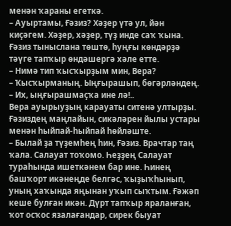менән ҡараны егеткә.
– Ауыртамы, Ғәзиз? Хәҙер үтә ул, йән киҫәгем. Хәҙер, хәҙер, түҙ инде саҡ ҡына.
Ғәзиз тыныслана төштө, һуңғы көндәрҙә тәүге тапҡыр өндәшергә хәле етте.
– Нимә тип ҡысҡырҙым мин, Вера?
– Ҡысҡырманың. Ыңғырашып, бөгәрләндең.
– Их, ыңғырашмаҫҡа ине лә!..
Вера ауырыуҙың карауаты ситенә ултырҙы. Ғәзиздең маңлайын, сикәләрен йылы устары менән һыйпай-һыйпай һөйләште.
– Былай ҙа түҙемһең һин, Ғәзиз. Врачтар таң ҡала. Салауат тоҡомо. Һеҙҙең Салауат тураһында ишеткәнем бар ине. Һинең башҡорт икәнеңде белгәс, ҡыҙыҡһынып, уның хаҡында яңынан уҡып сыҡтым. Ғәжәп кеше булған икән. Дүрт тапҡыр яраланған, ҡот осҡос язалағандар, сирек быуат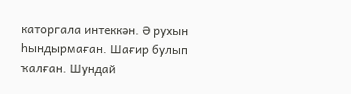каторгала интеккән. Ә рухын һындырмаған. Шағир булып ҡалған. Шундай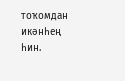тоҡомдан икәнһең һин.